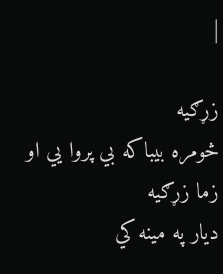|

زړګيه
څومره بيباكه بي پروا يي او زما زړګيه
ديار په مينه كي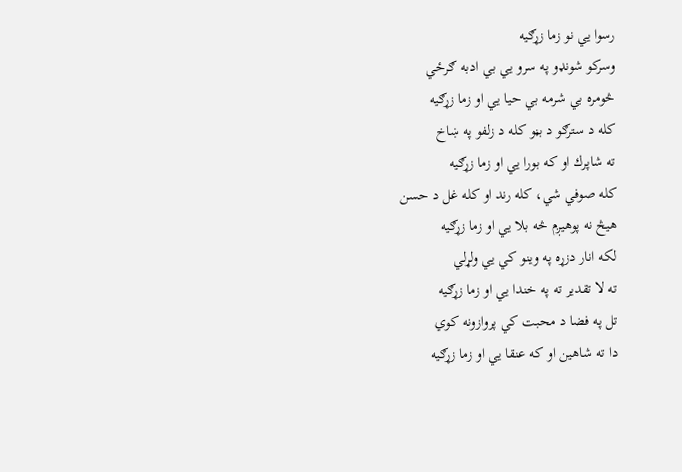رسوا يي نو زما زړګيه
وسركو شونډو په سرو يي بي ادبه ګرځي
څومره بي شرمه بي حيا يي او زما زړګيه
كله د سترګو د بڼو كله د زلفو په ښاخ
ته شاپرك او كه بورا يي او زما زړګيه
كله صوفي شي، كله رند او كله غل د حسن
هيڅ نه پوهيږم څه بلا يي او زما زړګيه
لكه انار دزړه په وينو كي يي ولړلي
ته لا تقدير ته په خندا يي او زما زړګيه
تل په فضا د محبت كي پروازونه كوي
دا ته شاهين او كه عنقا يي او زما زړګيه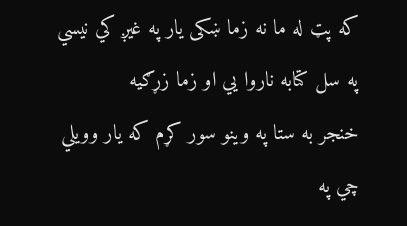كه پټ له ما نه زما ښكى يار په غيږ كي نيسي
په سل كتابه ناروا يي او زما زړګيه
خنجر به ستا په وينو سور كړم كه يار وويلي
چي په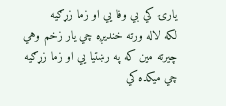يارۍ كي بي وفا يي او زما زړګيه
لكه لاله ورته خنديږه چي يار زخم وهي
چيرته مين كه په رښتيا يي او زما زړګيه
چي ميكده كي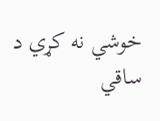خوشي نه كړي د ساقي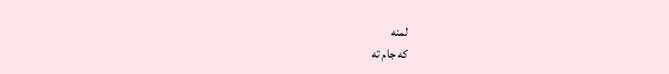لمنه
كه جام ته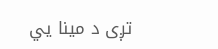تږى د مينا يي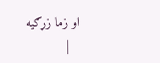او زما زړګيه
   |